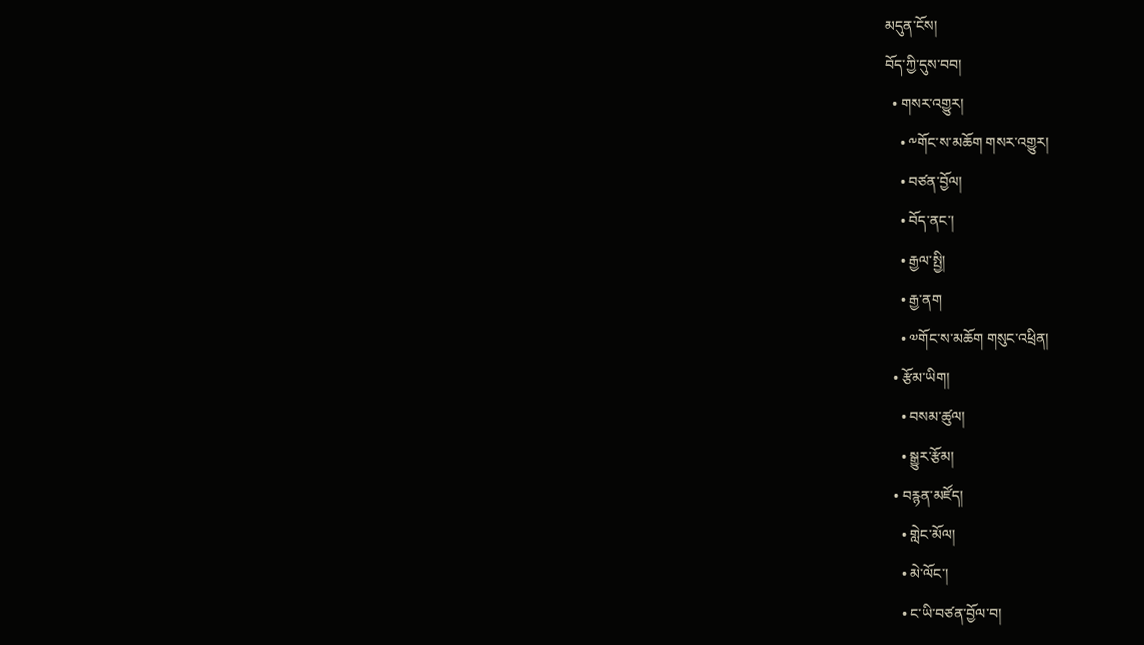མདུན་ངོས།
བོད་ཀྱི་དུས་བབ།
  • གསར་འགྱུར།
    • ༸གོང་ས་མཆོག གསར་འགྱུར།
    • བཙན་བྱོལ།
    • བོད་ནང་།
    • རྒྱལ་སྤྱི།
    • རྒྱ་ནག
    • ༧གོང་ས་མཆོག གསུང་འཕྲིན།
  • རྩོམ་ཡིག།
    • བསམ་ཚུལ།
    • སྒྱུར་རྩོམ།
  • བརྙན་མཛོད།
    • གླེང་མོལ།
    • མེ་ལོང་།
    • ང་ཡི་བཙན་བྱོལ་བ།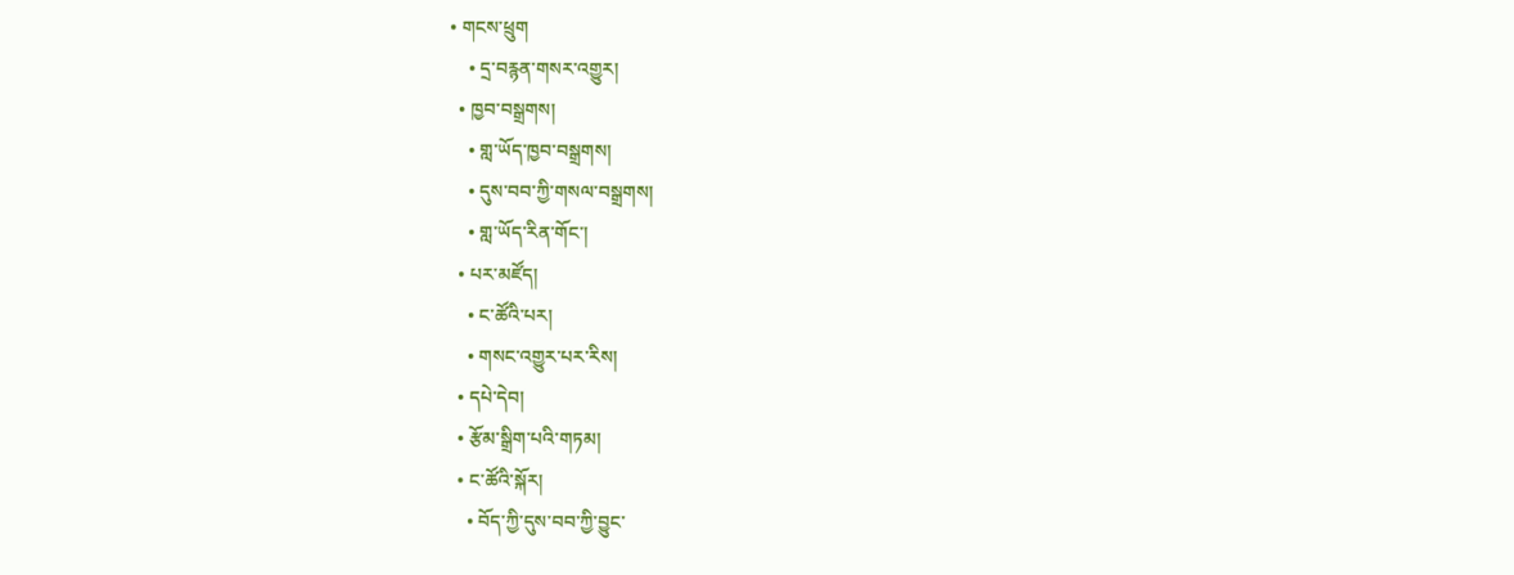• གངས་ཕྲུག
    • དྲ་བརྙན་གསར་འགྱུར།
  • ཁྱབ་བསྒྲགས།
    • གླ་ཡོད་ཁྱབ་བསྒྲགས།
    • དུས་བབ་ཀྱི་གསལ་བསྒྲགས།
    • གླ་ཡོད་རིན་གོང་།
  • པར་མཛོད།
    • ང་ཚོའི་པར།
    • གསང་འགྱུར་པར་རིས།
  • དཔེ་དེབ།
  • རྩོམ་སྒྲིག་པའི་གཏམ།
  • ང་ཚོའི་སྐོར།
    • བོད་ཀྱི་དུས་བབ་ཀྱི་བྱུང་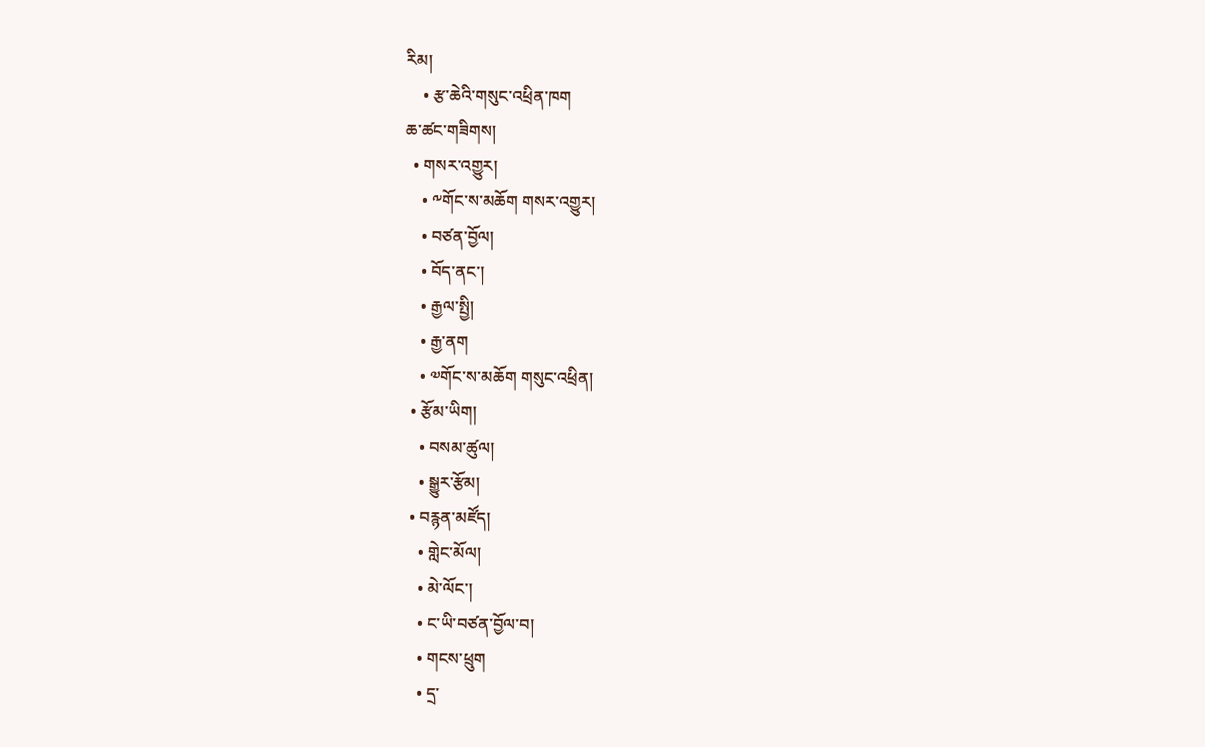རིམ།
    • རྩ་ཆེའི་གསུང་འཕྲིན་ཁག
ཆ་ཚང་གཟིགས།
  • གསར་འགྱུར།
    • ༸གོང་ས་མཆོག གསར་འགྱུར།
    • བཙན་བྱོལ།
    • བོད་ནང་།
    • རྒྱལ་སྤྱི།
    • རྒྱ་ནག
    • ༧གོང་ས་མཆོག གསུང་འཕྲིན།
  • རྩོམ་ཡིག།
    • བསམ་ཚུལ།
    • སྒྱུར་རྩོམ།
  • བརྙན་མཛོད།
    • གླེང་མོལ།
    • མེ་ལོང་།
    • ང་ཡི་བཙན་བྱོལ་བ།
    • གངས་ཕྲུག
    • དྲ་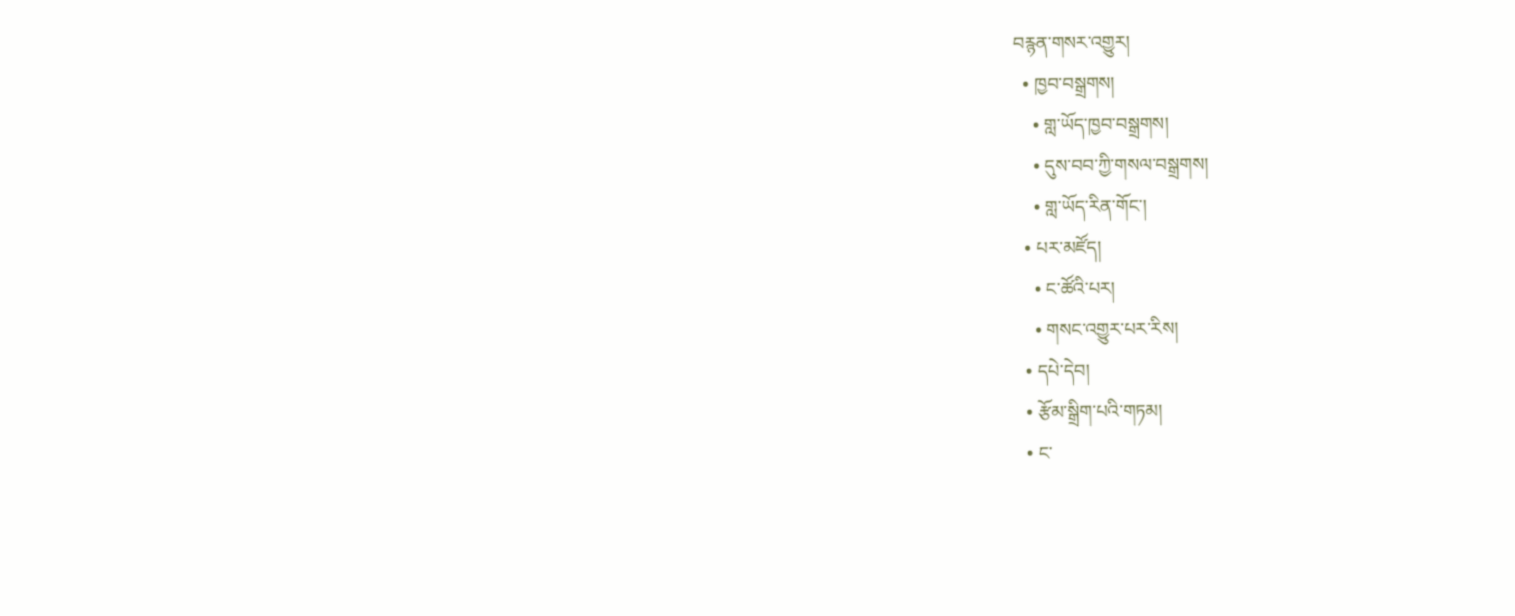བརྙན་གསར་འགྱུར།
  • ཁྱབ་བསྒྲགས།
    • གླ་ཡོད་ཁྱབ་བསྒྲགས།
    • དུས་བབ་ཀྱི་གསལ་བསྒྲགས།
    • གླ་ཡོད་རིན་གོང་།
  • པར་མཛོད།
    • ང་ཚོའི་པར།
    • གསང་འགྱུར་པར་རིས།
  • དཔེ་དེབ།
  • རྩོམ་སྒྲིག་པའི་གཏམ།
  • ང་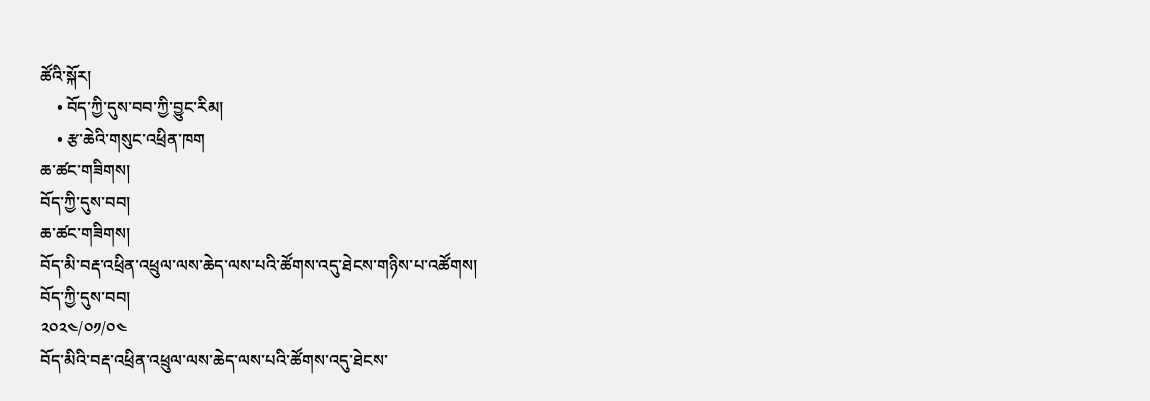ཚོའི་སྐོར།
    • བོད་ཀྱི་དུས་བབ་ཀྱི་བྱུང་རིམ།
    • རྩ་ཆེའི་གསུང་འཕྲིན་ཁག
ཆ་ཚང་གཟིགས།
བོད་ཀྱི་དུས་བབ།
ཆ་ཚང་གཟིགས།
བོད་མི་བརྡ་འཕྲིན་འཕྲུལ་ལས་ཆེད་ལས་པའི་ཚོགས་འདུ་ཐེངས་གཉིས་པ་འཚོགས།
བོད་ཀྱི་དུས་བབ།
༢༠༢༤/༠༡/༠༤
བོད་མིའི་བརྡ་འཕྲིན་འཕྲུལ་ལས་ཆེད་ལས་པའི་ཚོགས་འདུ་ཐེངས་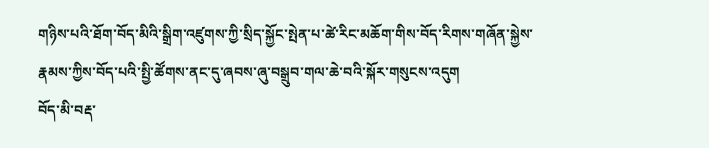གཉིས་པའི་ཐོག་བོད་མིའི་སྒྲིག་འཛུགས་ཀྱི་སྲིད་སྐྱོང་སྤེན་པ་ཚེ་རིང་མཆོག་གིས་བོད་རིགས་གཞོན་སྐྱེས་རྣམས་ཀྱིས་བོད་པའི་སྤྱི་ཚོགས་ནང་དུ་ཞབས་ཞུ་བསྒྲུབ་གལ་ཆེ་བའི་སྐོར་གསུངས་འདུག
བོད་མི་བརྡ་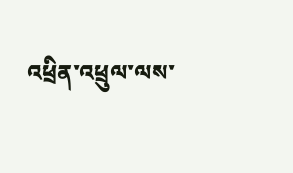འཕྲིན་འཕྲུལ་ལས་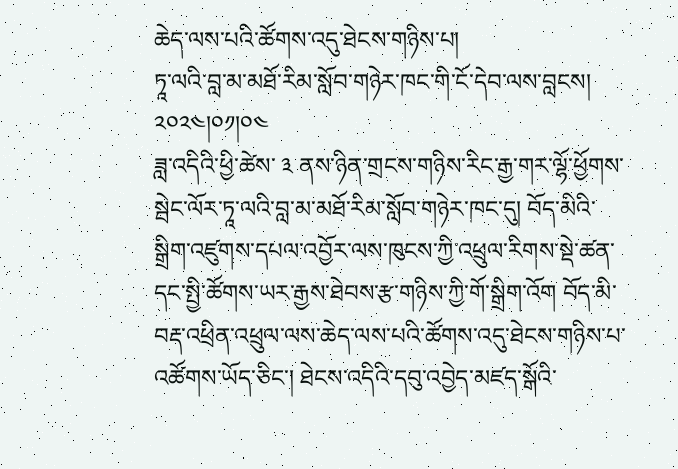ཆེད་ལས་པའི་ཚོགས་འདུ་ཐེངས་གཉིས་པ།
ཏཱ་ལའི་བླ་མ་མཐོ་རིམ་སློབ་གཉེར་ཁང་གི་ངོ་དེབ་ལས་བླངས། ༢༠༢༤།༠༡།༠༤
ཟླ་འདིའི་ཕྱི་ཚེས་ ༣ ནས་ཉིན་གྲངས་གཉིས་རིང་རྒྱ་གར་ལྷོ་ཕྱོགས་སྦེང་ལོར་ཏཱ་ལའི་བླ་མ་མཐོ་རིམ་སློབ་གཉེར་ཁང་དུ། བོད་མིའི་སྒྲིག་འཛུགས་དཔལ་འབྱོར་ལས་ཁུངས་ཀྱི་འཕྲུལ་རིགས་སྡེ་ཚན་དང་སྤྱི་ཚོགས་ཡར་རྒྱས་ཐེབས་རྩ་གཉིས་ཀྱི་གོ་སྒྲིག་འོག བོད་མི་བརྡ་འཕྲིན་འཕྲུལ་ལས་ཆེད་ལས་པའི་ཚོགས་འདུ་ཐེངས་གཉིས་པ་འཚོགས་ཡོད་ཅིང་། ཐེངས་འདིའི་དབུ་འབྱེད་མཛད་སྒོའི་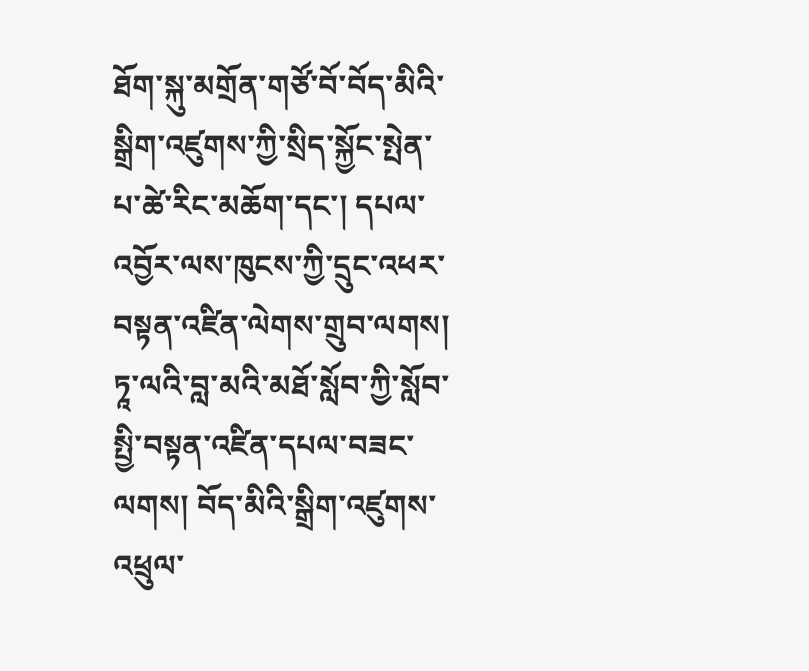ཐོག་སྐུ་མགྲོན་གཙོ་བོ་བོད་མིའི་སྒྲིག་འཛུགས་ཀྱི་སྲིད་སྐྱོང་སྤེན་པ་ཚེ་རིང་མཆོག་དང་། དཔལ་འབྱོར་ལས་ཁུངས་ཀྱི་དྲུང་འཕར་བསྟན་འཛིན་ལེགས་གྲུབ་ལགས། ཏཱ་ལའི་བླ་མའི་མཐོ་སློབ་ཀྱི་སློབ་སྤྱི་བསྟན་འཛིན་དཔལ་བཟང་ལགས། བོད་མིའི་སྒྲིག་འཛུགས་འཕྲུལ་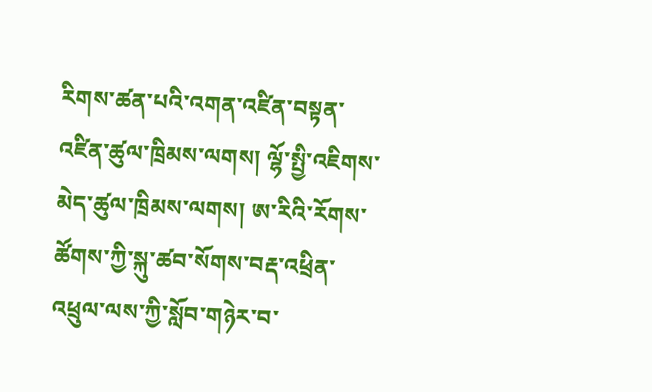རིགས་ཚན་པའི་འགན་འཛིན་བསྟན་འཛིན་ཚུལ་ཁྲིམས་ལགས། ལྷོ་སྤྱི་འཇིགས་མེད་ཚུལ་ཁྲིམས་ལགས། ཨ་རིའི་རོགས་ཚོགས་ཀྱི་སྐུ་ཚབ་སོགས་བརྡ་འཕྲིན་འཕྲུལ་ལས་ཀྱི་སློབ་གཉེར་བ་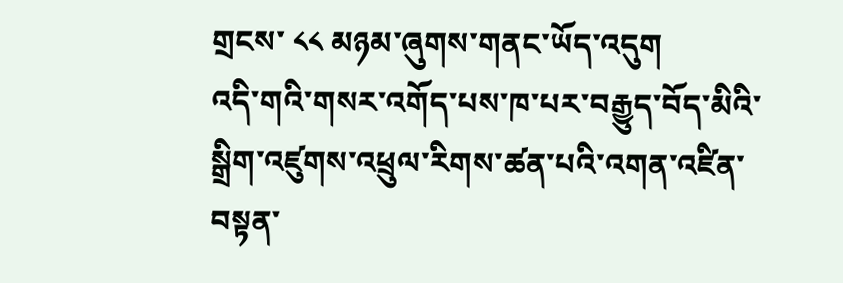གྲངས་ ༨༨ མཉམ་ཞུགས་གནང་ཡོད་འདུག
འདི་གའི་གསར་འགོད་པས་ཁ་པར་བརྒྱུད་བོད་མིའི་སྒྲིག་འཛུགས་འཕྲུལ་རིགས་ཚན་པའི་འགན་འཛིན་བསྟན་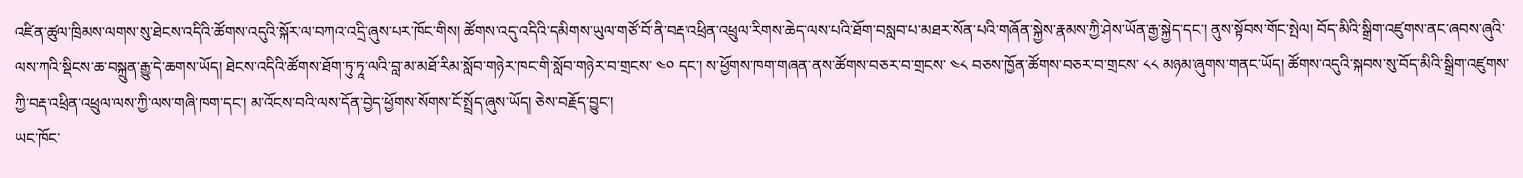འཛིན་ཚུལ་ཁྲིམས་ལགས་སུ་ཐེངས་འདིའི་ཚོགས་འདུའི་སྐོར་ལ་བཀའ་འདྲི་ཞུས་པར་ཁོང་གིས། ཚོགས་འདུ་འདིའི་དམིགས་ཡུལ་གཙོ་བོ་ནི་བརྡ་འཕྲིན་འཕྲུལ་རིགས་ཆེད་ལས་པའི་ཐོག་བསླབ་པ་མཐར་སོན་པའི་གཞོན་སྐྱེས་རྣམས་ཀྱི་ཤེས་ཡོན་རྒྱ་སྐྱེད་དང་། ནུས་སྟོབས་གོང་སྤེལ། བོད་མིའི་སྒྲིག་འཛུགས་ནང་ཞབས་ཞུའི་ལས་ཀའི་སྡིངས་ཆ་བསྐྲུན་རྒྱུ་དེ་ཆགས་ཡོད། ཐེངས་འདིའི་ཚོགས་ཐོག་ཏུ་ཏཱ་ལའི་བླ་མ་མཐོ་རིམ་སློབ་གཉེར་ཁང་གི་སློབ་གཉེར་བ་གྲངས་ ༤༠ དང་། ས་ཕྱོགས་ཁག་གཞན་ནས་ཚོགས་བཅར་བ་གྲངས་ ༤༨ བཅས་ཁྱོན་ཚོགས་བཅར་བ་གྲངས་ ༨༨ མཉམ་ཞུགས་གནང་ཡོད། ཚོགས་འདུའི་སྐབས་སུ་བོད་མིའི་སྒྲིག་འཛུགས་ཀྱི་བརྡ་འཕྲིན་འཕྲུལ་ལས་ཀྱི་ལས་གཞི་ཁག་དང་། མ་འོངས་བའི་ལས་དོན་བྱེད་ཕྱོགས་སོགས་ངོ་སྤྲོད་ཞུས་ཡོད། ཅེས་བརྗོད་བྱུང་།
ཡང་ཁོང་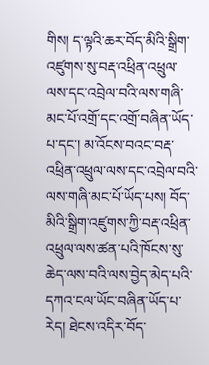གིས། ད་ལྟའི་ཆར་བོད་མིའི་སྒྲིག་འཛུགས་སུ་བརྡ་འཕྲིན་འཕྲུལ་ལས་དང་འབྲེལ་བའི་ལས་གཞི་མང་པོ་འགྲོ་དང་འགྲོ་བཞིན་ཡོད་པ་དང་། མ་འོངས་བའང་བརྡ་འཕྲིན་འཕྲུལ་ལས་དང་འབྲེལ་བའི་ལས་གཞི་མང་པོ་ཡོད་པས། བོད་མིའི་སྒྲིག་འཛུགས་ཀྱི་བརྡ་འཕྲིན་འཕྲུལ་ལས་ཚན་པའི་ཁོངས་སུ་ཆེད་ལས་བའི་ལས་བྱེད་མེད་པའི་དཀའ་ངལ་ཡོང་བཞིན་ཡོད་པ་རེད། ཐེངས་འདིར་བོད་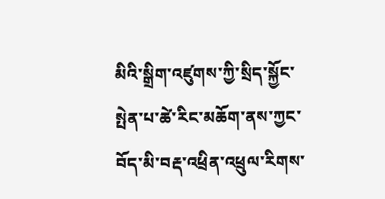མིའི་སྒྲིག་འཛུགས་ཀྱི་སྲིད་སྐྱོང་སྤེན་པ་ཚེ་རིང་མཆོག་ནས་ཀྱང་བོད་མི་བརྡ་འཕྲིན་འཕྲུལ་རིགས་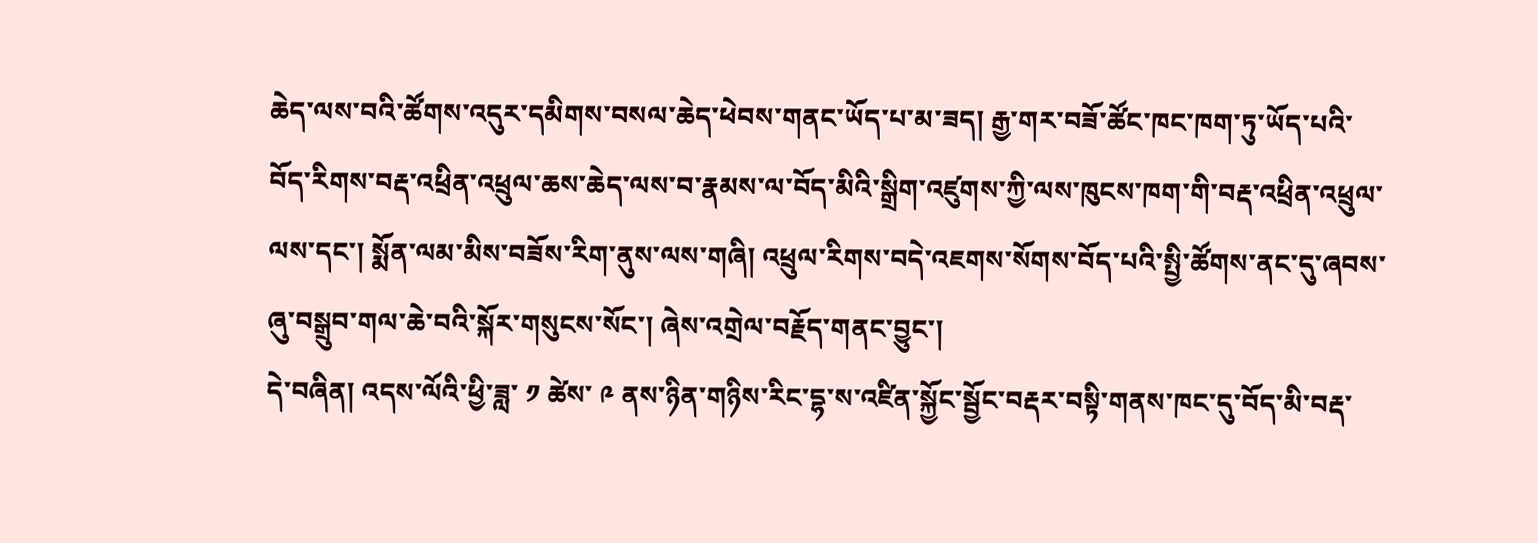ཆེད་ལས་བའི་ཚོགས་འདུར་དམིགས་བསལ་ཆེད་ཕེབས་གནང་ཡོད་པ་མ་ཟད། རྒྱ་གར་བཟོ་ཚོང་ཁང་ཁག་ཏུ་ཡོད་པའི་བོད་རིགས་བརྡ་འཕྲིན་འཕྲུལ་ཆས་ཆེད་ལས་བ་རྣམས་ལ་བོད་མིའི་སྒྲིག་འཛུགས་ཀྱི་ལས་ཁུངས་ཁག་གི་བརྡ་འཕྲིན་འཕྲུལ་ལས་དང་། སྨོན་ལམ་མིས་བཟོས་རིག་ནུས་ལས་གཞི། འཕྲུལ་རིགས་བདེ་འཇགས་སོགས་བོད་པའི་སྤྱི་ཚོགས་ནང་དུ་ཞབས་ཞུ་བསྒྲུབ་གལ་ཆེ་བའི་སྐོར་གསུངས་སོང་། ཞེས་འགྲེལ་བརྗོད་གནང་བྱུང་།
དེ་བཞིན། འདས་ལོའི་ཕྱི་ཟླ་ ༡ ཚེས་ ༩ ནས་ཉིན་གཉིས་རིང་དྷ་ས་འཛིན་སྐྱོང་སྦྱོང་བརྡར་བསྟི་གནས་ཁང་དུ་བོད་མི་བརྡ་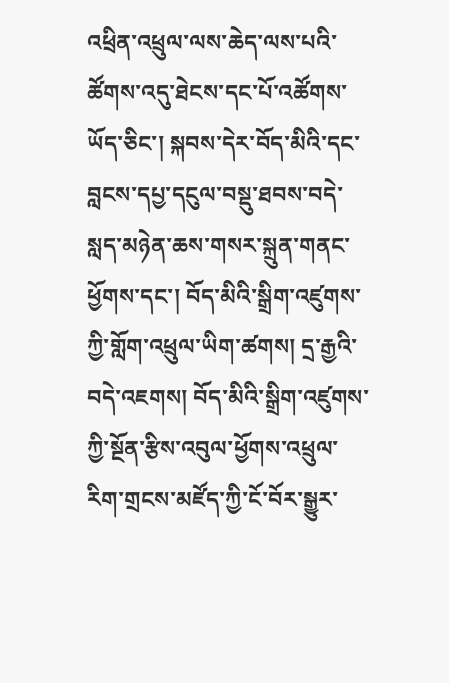འཕྲིན་འཕྲུལ་ལས་ཆེད་ལས་པའི་ཚོགས་འདུ་ཐེངས་དང་པོ་འཚོགས་ཡོད་ཅིང་། སྐབས་དེར་བོད་མིའི་དང་བླངས་དཔྱ་དངུལ་བསྡུ་ཐབས་བདེ་སླད་མཉེན་ཆས་གསར་སྐྲུན་གནང་ཕྱོགས་དང་། བོད་མིའི་སྒྲིག་འཛུགས་ཀྱི་གློག་འཕྲུལ་ཡིག་ཚགས། དྲ་རྒྱའི་བདེ་འཇགས། བོད་མིའི་སྒྲིག་འཛུགས་ཀྱི་སྔོན་རྩིས་འབུལ་ཕྱོགས་འཕྲུལ་རིག་གྲངས་མཛོད་ཀྱི་ངོ་བོར་སྒྱུར་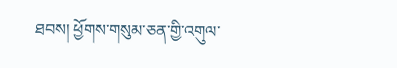ཐབས། ཕྱོགས་གསུམ་ཅན་གྱི་འགུལ་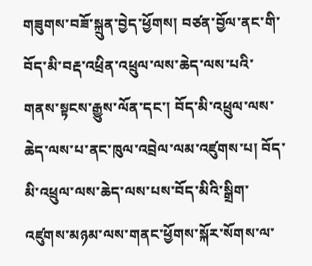གཟུགས་བཟོ་སྐྲུན་བྱེད་ཕྱོགས། བཙན་བྱོལ་ནང་གི་བོད་མི་བརྡ་འཕྲིན་འཕྲུལ་ལས་ཆེད་ལས་པའི་གནས་སྟངས་རྒྱུས་ལོན་དང་། བོད་མི་འཕྲུལ་ལས་ཆེད་ལས་པ་ནང་ཁུལ་འབྲེལ་ལམ་འཛུགས་པ། བོད་མི་འཕྲུལ་ལས་ཆེད་ལས་པས་བོད་མིའི་སྒྲིག་འཛུགས་མཉམ་ལས་གནང་ཕྱོགས་སྐོར་སོགས་ལ་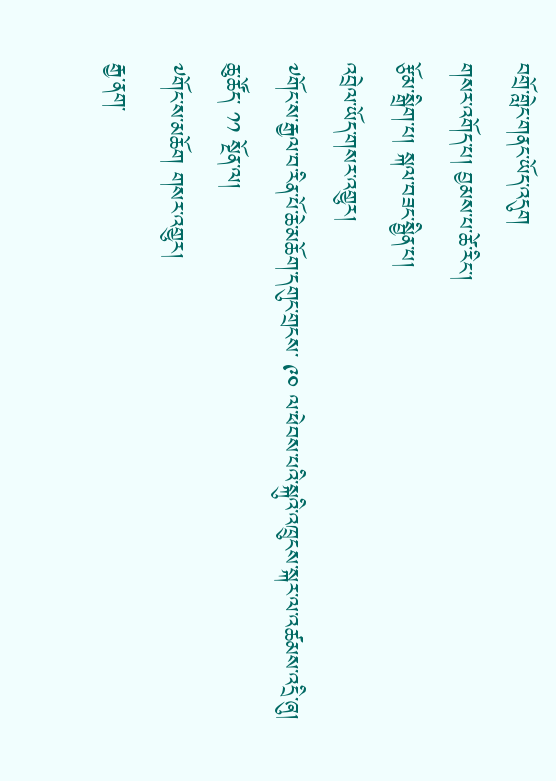བགྲོ་གླེང་གནང་ཡོད་འདུག
གསར་འགོད་པ། བྱམས་པ་ཚེ་རིང་།
རྩོམ་སྒྲིག་པ། སྐལ་བཟང་སྦྱིན་པ།
འབྲེལ་ཡོད་གསར་འགྱུར།
༸གོང་ས་རྒྱལ་བ་རིན་པོ་ཆེ་མཆོག་དགུང་གྲངས་ ༩༠ ལ་ཕེབས་པའི་སྐུའི་འཁྲུངས་སྐར་ལ་འཚམས་འདྲི་ཞུ།
ཆུ་ཚོད་ ༡༡ སྔོན་ལ།
༸གོང་ས་མཆོག གསར་འགྱུར།
རྒྱ་ནག་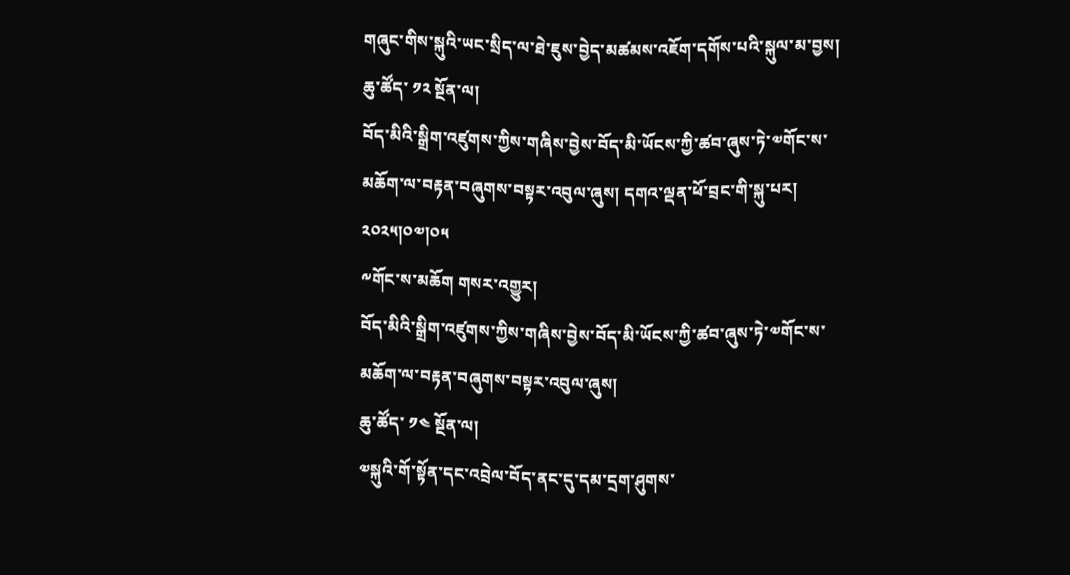གཞུང་གིས་སྐུའི་ཡང་སྲིད་ལ་ཐེ་ཇུས་བྱེད་མཚམས་འཇོག་དགོས་པའི་སྐུལ་མ་བྱས།
ཆུ་ཚོད་ ༡༢ སྔོན་ལ།
བོད་མིའི་སྒྲིག་འཛུགས་ཀྱིས་གཞིས་བྱེས་བོད་མི་ཡོངས་ཀྱི་ཚབ་ཞུས་ཏེ་༧གོང་ས་མཆོག་ལ་བརྟན་བཞུགས་བསྟར་འབུལ་ཞུས། དགའ་ལྡན་ཕོ་བྲང་གི་སྐུ་པར། ༢༠༢༥།༠༧།༠༥
༸གོང་ས་མཆོག གསར་འགྱུར།
བོད་མིའི་སྒྲིག་འཛུགས་ཀྱིས་གཞིས་བྱེས་བོད་མི་ཡོངས་ཀྱི་ཚབ་ཞུས་ཏེ་༧གོང་ས་མཆོག་ལ་བརྟན་བཞུགས་བསྟར་འབུལ་ཞུས།
ཆུ་ཚོད་ ༡༤ སྔོན་ལ།
༧སྐུའི་གོ་སྟོན་དང་འབྲེལ་བོད་ནང་དུ་དམ་དྲག་ཤུགས་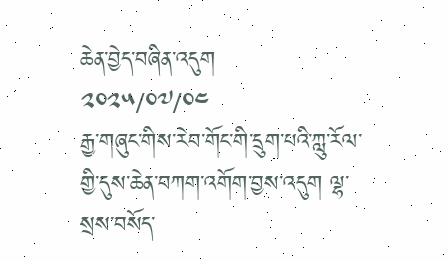ཆེན་བྱེད་བཞིན་འདུག
༢༠༢༥/༠༧/༠༤
རྒྱ་གཞུང་གིས་རེབ་གོང་གི་དྲུག་པའི་ཀླུ་རོལ་གྱི་དུས་ཆེན་བཀག་འགོག་བྱས་འདུག ལྷ་སྲས་བསོད་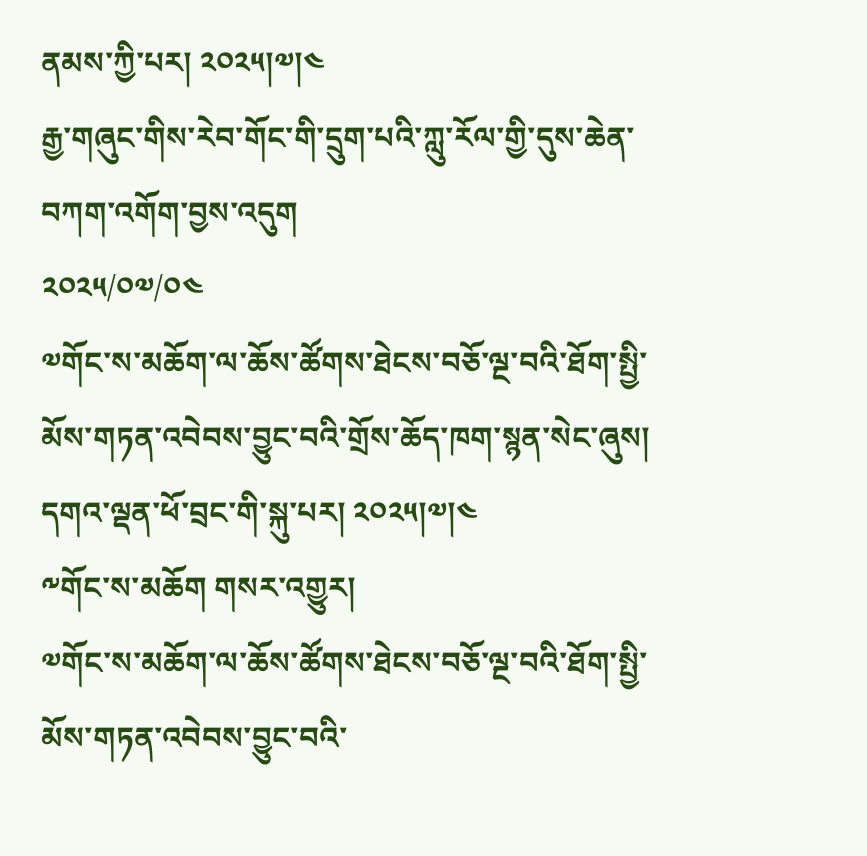ནམས་ཀྱི་པར། ༢༠༢༥།༧།༤
རྒྱ་གཞུང་གིས་རེབ་གོང་གི་དྲུག་པའི་ཀླུ་རོལ་གྱི་དུས་ཆེན་བཀག་འགོག་བྱས་འདུག
༢༠༢༥/༠༧/༠༤
༧གོང་ས་མཆོག་ལ་ཆོས་ཚོགས་ཐེངས་བཅོ་ལྔ་བའི་ཐོག་སྤྱི་མོས་གཏན་འབེབས་བྱུང་བའི་གྲོས་ཆོད་ཁག་སྙན་སེང་ཞུས། དགའ་ལྡན་ཕོ་བྲང་གི་སྐུ་པར། ༢༠༢༥།༧།༤
༸གོང་ས་མཆོག གསར་འགྱུར།
༧གོང་ས་མཆོག་ལ་ཆོས་ཚོགས་ཐེངས་བཅོ་ལྔ་བའི་ཐོག་སྤྱི་མོས་གཏན་འབེབས་བྱུང་བའི་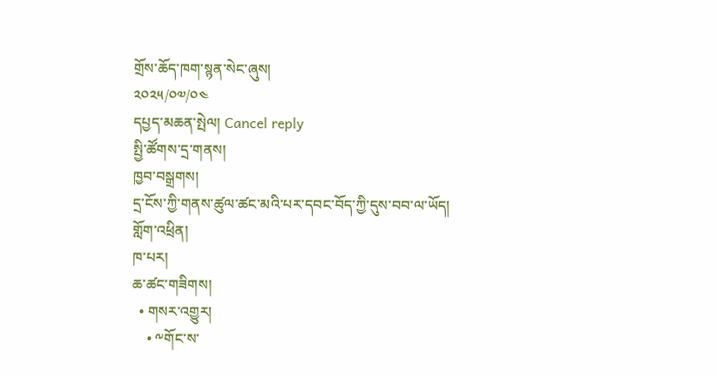གྲོས་ཆོད་ཁག་སྙན་སེང་ཞུས།
༢༠༢༥/༠༧/༠༤
དཔྱད་མཆན་སྤེལ། Cancel reply
སྤྱི་ཚོགས་དྲ་གནས།
ཁྱབ་བསྒྲགས།
དྲ་ངོས་ཀྱི་གནས་ཚུལ་ཚང་མའི་པར་དབང་བོད་ཀྱི་དུས་བབ་ལ་ཡོད།
གློག་འཕྲིན།
ཁ་པར།
ཆ་ཚང་གཟིགས།
  • གསར་འགྱུར།
    • ༸གོང་ས་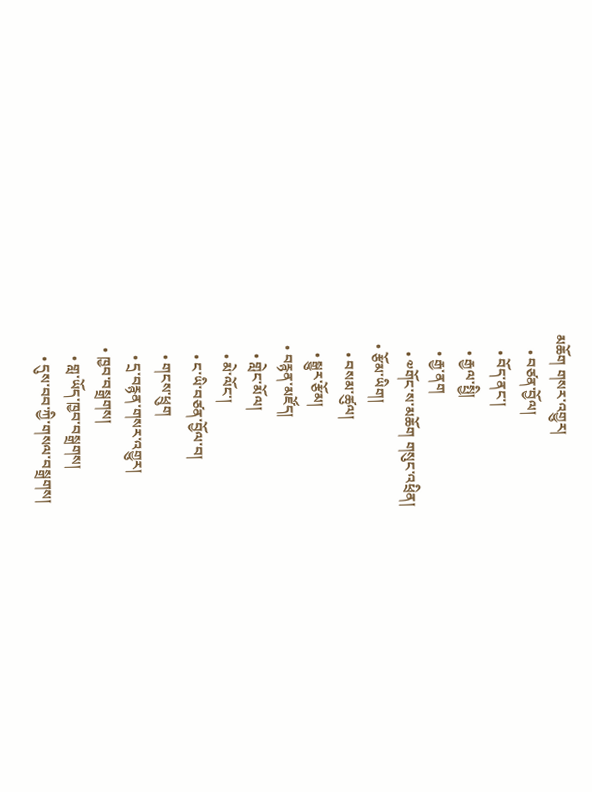མཆོག གསར་འགྱུར།
    • བཙན་བྱོལ།
    • བོད་ནང་།
    • རྒྱལ་སྤྱི།
    • རྒྱ་ནག
    • ༧གོང་ས་མཆོག གསུང་འཕྲིན།
  • རྩོམ་ཡིག།
    • བསམ་ཚུལ།
    • སྒྱུར་རྩོམ།
  • བརྙན་མཛོད།
    • གླེང་མོལ།
    • མེ་ལོང་།
    • ང་ཡི་བཙན་བྱོལ་བ།
    • གངས་ཕྲུག
    • དྲ་བརྙན་གསར་འགྱུར།
  • ཁྱབ་བསྒྲགས།
    • གླ་ཡོད་ཁྱབ་བསྒྲགས།
    • དུས་བབ་ཀྱི་གསལ་བསྒྲགས།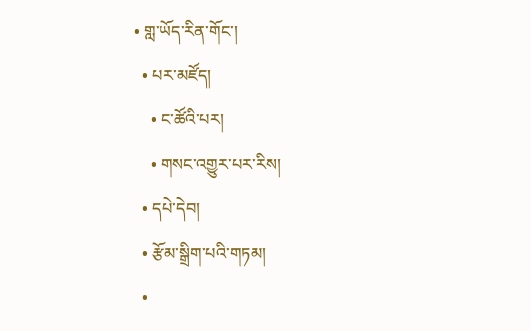• གླ་ཡོད་རིན་གོང་།
  • པར་མཛོད།
    • ང་ཚོའི་པར།
    • གསང་འགྱུར་པར་རིས།
  • དཔེ་དེབ།
  • རྩོམ་སྒྲིག་པའི་གཏམ།
  •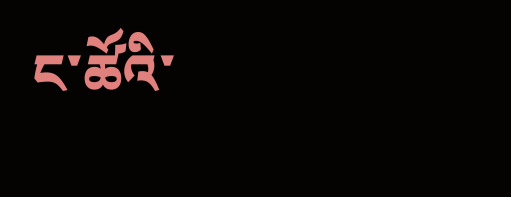ང་ཚོའི་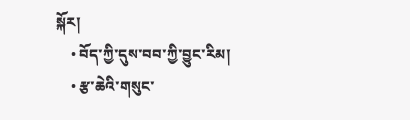སྐོར།
    • བོད་ཀྱི་དུས་བབ་ཀྱི་བྱུང་རིམ།
    • རྩ་ཆེའི་གསུང་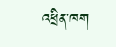འཕྲིན་ཁག